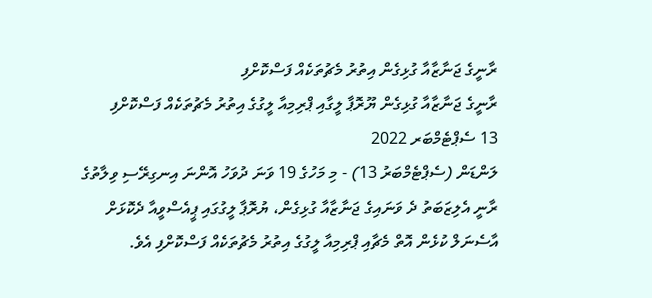ރާނީގެ ޖަނާޒާއާ ގުޅިގެން އިތުރު މެޗުތަކެއް ފަސްކޮށްފި
ރާނީގެ ޖަނާޒާއާ ގުޅިގެން ޔޫރޮޕާ ލީގާއި ޕްރިމިއާ ލީގުގެ އިތުރު މެޗުތަކެއް ފަސްކޮށްފި
13 ސެޕްޓެމްބަރ 2022
ލަންޑަން (ސެޕްޓެމްބަރު 13) - މި މަހުގެ 19 ވަނަ ދުވަހު އޮންނަ އިނގިރޭސި ވިލާތުގެ ރާނީ އެލިޒަބަތު ދެ ވަނައިގެ ޖަނާޒާއާ ގުޅިގެން، ޔުރޮޕާ ލީގުގައި ޕީއެސްވީއާ ދެކޮޅަށް އާސެނަލް ކުޅެން އޮތް މެޗާއި ޕްރިމިއާ ލީގުގެ އިތުރު މެޗުތަކެއް ފަސްކޮށްފި އެވެ.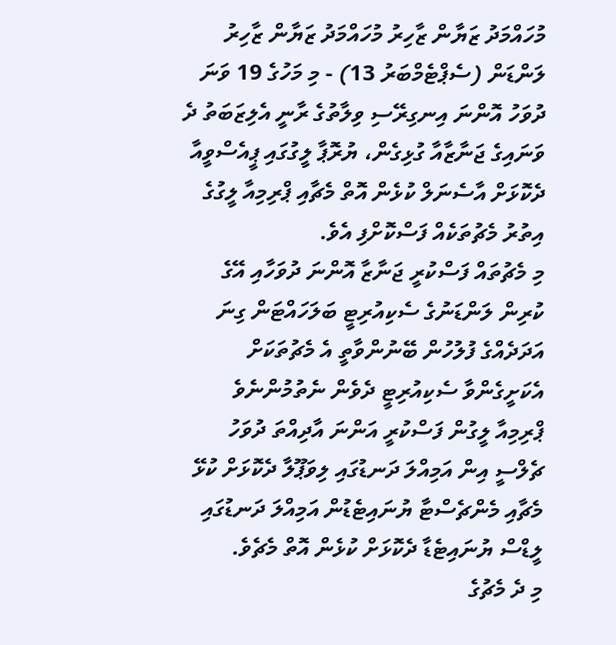މުހައްމަދު ޒަޔާން ޒާހިރު މުހައްމަދު ޒަޔާން ޒާހިރު
ލަންޑަން (ސެޕްޓެމްބަރު 13) - މި މަހުގެ 19 ވަނަ ދުވަހު އޮންނަ އިނގިރޭސި ވިލާތުގެ ރާނީ އެލިޒަބަތު ދެ ވަނައިގެ ޖަނާޒާއާ ގުޅިގެން، ޔުރޮޕާ ލީގުގައި ޕީއެސްވީއާ ދެކޮޅަށް އާސެނަލް ކުޅެން އޮތް މެޗާއި ޕްރިމިއާ ލީގުގެ އިތުރު މެޗުތަކެއް ފަސްކޮށްފި އެވެ.
މި މެޗުތައް ފަސްކުރީ ޖަނާޒާ އޮންނަ ދުވަހާއި އޭގެ ކުރިން ލަންޑަނުގެ ސެކިއުރިޓީ ބަލަހައްޓަން ގިނަ އަދަދެއްގެ ފުލުހުން ބޭނުންވާތީ އެ މެޗުތަކަށް އެކަށީގެންވާ ސެކިއުރިޓީ ދެވެން ނެތުމުންނެވެ
ޕްރިމިއާ ލީގުން ފަސްކުރީ އަންނަ އާދިއްތަ ދުވަހު ޗެލްސީ އިން އަމިއްލަ ދަނޑުގައި ލިވަޕޫލާ ދެކޮޅަށް ކުޅޭ މެޗާއި މެންޗެސްޓާ ޔުނައިޓެޑުން އަމިއްލަ ދަނޑުގައި ލީޑްސް ޔުނައިޓެޑާ ދެކޮޅަށް ކުޅެން އޮތް މެޗެވެ.
މި ދެ މެޗުގެ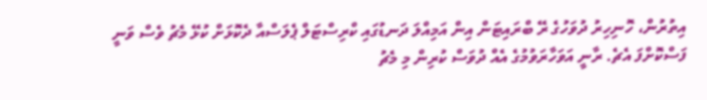އިތުރުން، ހޮނިހިރު ދުވަހުގެ ރޭ ބްރައިޓަން އިން އަމިއްލަ ދަނޑުގައި ކްރިސްޓަލް ޕެލަސްއާ ދެކޮޅަށް ކުޅޭ މެޗު ވެސް ވަނީ ފަސްކޮށްފަ އެޗެ. ރާނީ އަވަހާރަވުމުގެ އެއް ދުވަސް ކުރިން މި މެޗު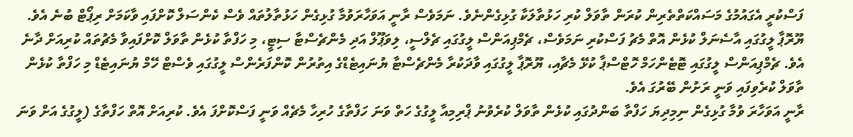ފަސްކުރީ އެގައުމުގެ މަސައްކަތްތެރިން ކުރަން ތާވަލް ކުރި ހަޅުތާލަކާ ގުޅިގެންނެވެ. ނަމަވެސް ރާނީ އަވަހާރަވުމާ ގުޅިގެން ހަޅުތާލުތައް ވެސް ކެންސަލް ކޮށްފައި ވާކަމަށް ރިޕޯޓް ބުނެ އެވެ.
ޔޫރޮޕާ ލީގުގައި އާސެނަލް ކުޅެން އޮތް މެޗު ފަސްކުރި ނަމަވެސް، ޗެމްޕިއަންސް ލީގުގައި ޗެލްސީ، ލިވަޕޫލް އަދި މެންޗެސްޓާ ސިޓީ، މި ހަފްތާ ކުޅެން ތާވަލް ކޮށްފައިވާ މެޗުތައް ކުރިއަށް ދާނެ އެވެ. ޗެމްޕިއަންސް ލީގުގައި ޓޮޓެންހަމް ހޮޓްސްޕާ ކުޅޭ މެޗާއި، ޔޫރޮޕާ ލީގުގައި ވާދަކުރާ މެންޗެސްޓާ ޔުނައިޓެޑްގެ އިތުރުން ކޮންފަރެންސް ލީގުގައި ވެސްޓް ހޭމް ޔުނައިޓެޑް މި ހަފްތާ ކުޅެން ތާވަލް ކުރެވިފައި ވަނީ ރަށުން ބޭރުގަ އެވެ.
ރާނީ އަވަހާރަ ވުމާ ގުޅިގެން ނިމިދިޔަ ހަފްތާ ބަންދުގައި ކުޅެން ތާވަލް ކުރެވުނު ޕްރިމިއާ ލީގުގެ ހަތް ވަނަ ހަފްތާގެ ހުރިހާ މެޗެއް ވަނީ ފަސްކޮށްފަ އެވެ. ކުރިއަށް އޮތް ހަފްތާގެ (ލީގުގެ އަށް ވަނަ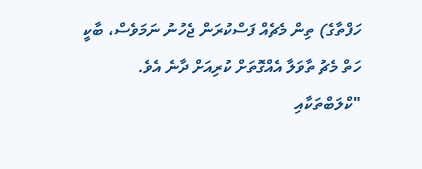ހަފްތާގެ) ތިން މެޗެއް ފަސްކުރަން ޖެހުނު ނަމަވެސް، ބާކީ ހަތް މެޗު ތާވަލާ އެއްގޮތަށް ކުރިއަށް ދާނެ އެވެ.
"ކްލަބްތަކާއި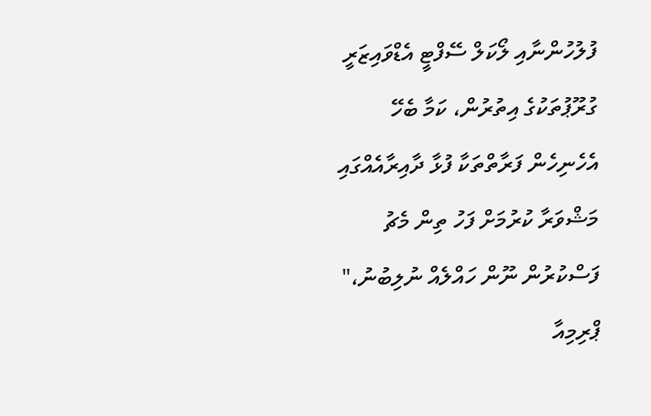ފުލުހުންނާއި ލޯކަލް ސޭފްޓީ އެޑްވައިޒަރީ ގުރޫޕުތަކުގެ އިތުރުން، ކަމާ ބެހޭ އެހެނިހެން ފަރާތްތަކާ ފުޅާ ދާއިރާއެއްގައި މަޝްވަރާ ކުރުމަށް ފަހު ތިން މެޗު ފަސްކުރުން ނޫން ހައްލެއް ނުލިބުނު،" ޕްރިމިއާ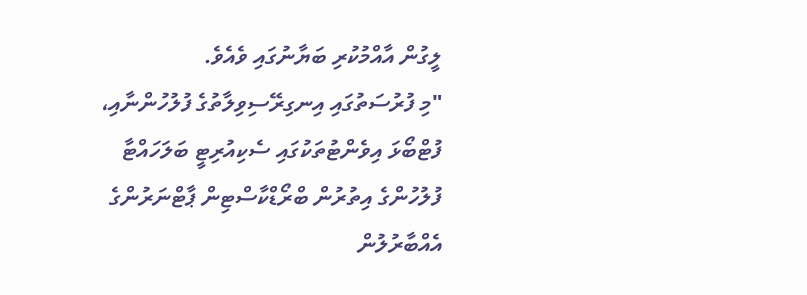ލީގުން އާއްމުކުރި ބަޔާނުގައި ވެއެވެ.
"މި ފުރުސަތުގައި އިނގިރޭސިވިލާތުގެ ފުލުހުންނާއި، ފުޓްބޯޅަ އިވެންޓުތަކުގައި ސެކިއުރިޓީ ބަލަހައްޓާ ފުލުހުންގެ އިތުރުން ބްރޯޑްކާސްޓިން ޕާޓްނަރުންގެ އެއްބާރުލުން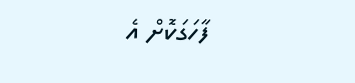ފާހަގަކޮށް އެ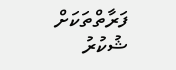ފަރާތްތަކަށް ޝުކުރު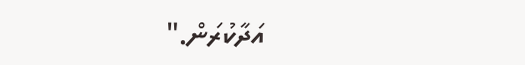އަދާކުރަން."